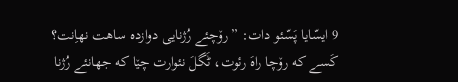9 ایسّایا پَسّئو دات: ”رۆچئے رُژنایی دوازده ساهت نهاِنت؟ کَسے که رۆچا راهَ رئوت، ٹَگلَ نئوارت چێا که جهانئے رُژنا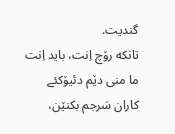گندیت.
تانکه رۆچ اِنت، باید اِنت ما منی دێم دئیۆکئے کاران سَرجم بکنێن،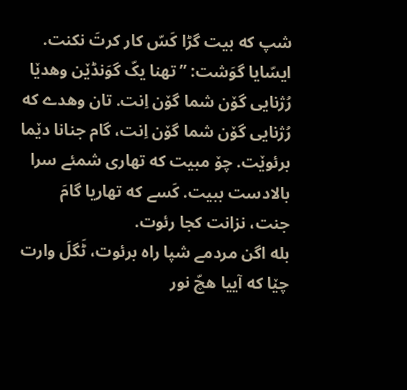شپ که بیت گڑا کَسّ کار کرتَ نکنت.
ایسّایا گوَشت: ”تهنا یکّ گوَنڈێن وهدێا رُژنایی گۆن شما گۆن اِنت. تان وهدے که رُژنایی گۆن شما گۆن اِنت، گام جنانا دێما برئوێت. چۆ مبیت که تهاری شمئے سرا بالادست ببیت. کَسے که تهاریا گامَ جنت، نزانت کجا رئوت.
بله اگن مردمے شپا راه برئوت، ٹَگلَ وارت چێا که آییا هچّ نور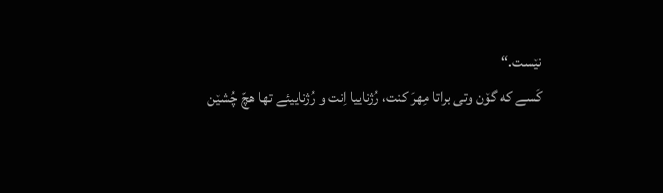نێست.“
کَسے که گۆن وتی براتا مِهرَ کنت، رُژناییا اِنت و رُژناییئے تها هچّ چُشێن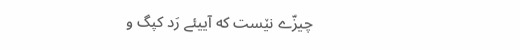چیزّے نێست که آییئے رَد کپگ و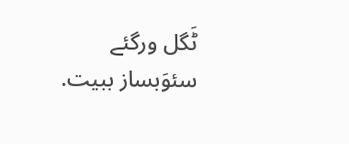ٹَگل ورگئے سئوَبساز ببیت.